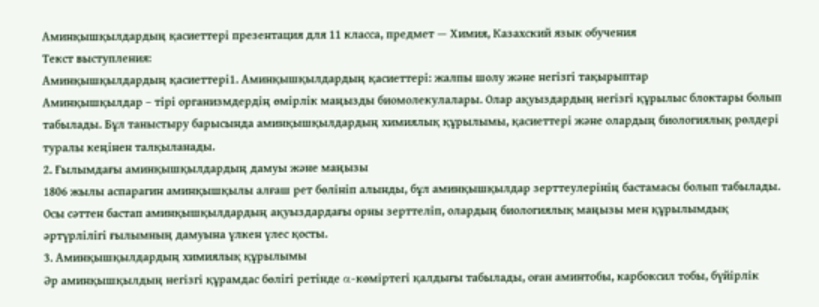Аминқышқылдардың қасиеттері презентация для 11 класса, предмет — Химия, Казахский язык обучения
Текст выступления:
Аминқышқылдардың қасиеттері1. Аминқышқылдардың қасиеттері: жалпы шолу және негізгі тақырыптар
Аминқышқылдар – тірі организмдердің өмірлік маңызды биомолекулалары. Олар ақуыздардың негізгі құрылыс блоктары болып табылады. Бұл таныстыру барысында аминқышқылдардың химиялық құрылымы, қасиеттері және олардың биологиялық рөлдері туралы кеңінен талқыланады.
2. Ғылымдағы аминқышқылдардың дамуы және маңызы
1806 жылы аспарагин аминқышқылы алғаш рет бөлініп алынды, бұл аминқышқылдар зерттеулерінің бастамасы болып табылады. Осы сәттен бастап аминқышқылдардың ақуыздардағы орны зерттеліп, олардың биологиялық маңызы мен құрылымдық әртүрлілігі ғылымның дамуына үлкен үлес қосты.
3. Аминқышқылдардың химиялық құрылымы
Әр аминқышқылдың негізгі құрамдас бөлігі ретінде α-көміртегі қалдығы табылады, оған аминтобы, карбоксил тобы, бүйірлік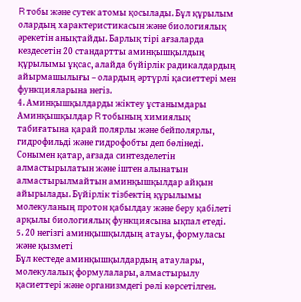R тобы және сутек атомы қосылады. Бұл құрылым олардың характеристикасын және биологиялық әрекетін анықтайды. Барлық тірі ағзаларда кездесетін 20 стандартты аминқышқылдың құрылымы ұқсас, алайда бүйірлік радикалдардың айырмашылығы – олардың әртүрлі қасиеттері мен функцияларына негіз.
4. Аминқышқылдарды жіктеу ұстанымдары
Аминқышқылдар R тобының химиялық табиғатына қарай полярлы және бейполярлы, гидрофильді және гидрофобты деп бөлінеді. Сонымен қатар, ағзада синтезделетін алмастырылатын және іштен алынатын алмастырылмайтын аминқышқылдар айқын айырылады. Бүйірлік тізбектің құрылымы молекуланың протон қабылдау және беру қабілеті арқылы биологиялық функциясына ықпал етеді.
5. 20 негізгі аминқышқылдың атауы, формуласы және қызметі
Бұл кестеде аминқышқылдардың атаулары, молекулалық формулалары, алмастырылу қасиеттері және организмдегі рөлі көрсетілген.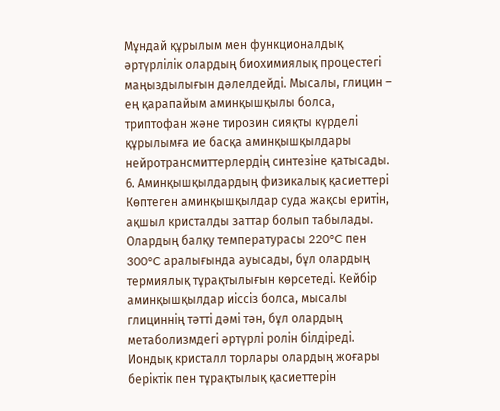Мұндай құрылым мен функционалдық әртүрлілік олардың биохимиялық процестегі маңыздылығын дәлелдейді. Мысалы, глицин – ең қарапайым аминқышқылы болса, триптофан және тирозин сияқты күрделі құрылымға ие басқа аминқышқылдары нейротрансмиттерлердің синтезіне қатысады.
6. Аминқышқылдардың физикалық қасиеттері
Көптеген аминқышқылдар суда жақсы еритін, ақшыл кристалды заттар болып табылады. Олардың балқу температурасы 220°C пен 300°C аралығында ауысады, бұл олардың термиялық тұрақтылығын көрсетеді. Кейбір аминқышқылдар иіссіз болса, мысалы глициннің тәтті дәмі тән, бұл олардың метаболизмдегі әртүрлі ролін білдіреді. Иондық кристалл торлары олардың жоғары беріктік пен тұрақтылық қасиеттерін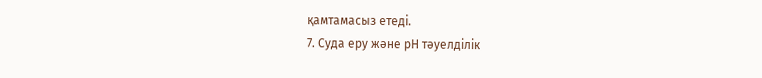қамтамасыз етеді.
7. Суда еру және рН тәуелділік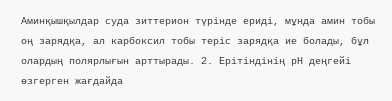Аминқышқылдар суда зиттерион түрінде ериді, мұнда амин тобы оң зарядқа, ал карбоксил тобы теріс зарядқа ие болады, бұл олардың полярлығын арттырады. 2. Ерітіндінің рН деңгейі өзгерген жағдайда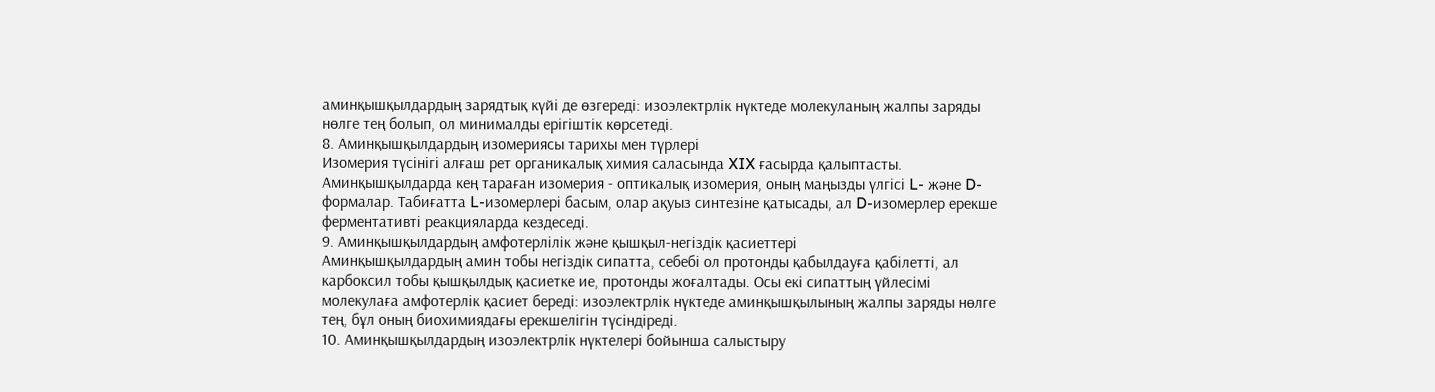аминқышқылдардың зарядтық күйі де өзгереді: изоэлектрлік нүктеде молекуланың жалпы заряды нөлге тең болып, ол минималды ерігіштік көрсетеді.
8. Аминқышқылдардың изомериясы тарихы мен түрлері
Изомерия түсінігі алғаш рет органикалық химия саласында XIX ғасырда қалыптасты. Аминқышқылдарда кең тараған изомерия - оптикалық изомерия, оның маңызды үлгісі L- және D-формалар. Табиғатта L-изомерлері басым, олар ақуыз синтезіне қатысады, ал D-изомерлер ерекше ферментативті реакцияларда кездеседі.
9. Аминқышқылдардың амфотерлілік және қышқыл-негіздік қасиеттері
Аминқышқылдардың амин тобы негіздік сипатта, себебі ол протонды қабылдауға қабілетті, ал карбоксил тобы қышқылдық қасиетке ие, протонды жоғалтады. Осы екі сипаттың үйлесімі молекулаға амфотерлік қасиет береді: изоэлектрлік нүктеде аминқышқылының жалпы заряды нөлге тең, бұл оның биохимиядағы ерекшелігін түсіндіреді.
10. Аминқышқылдардың изоэлектрлік нүктелері бойынша салыстыру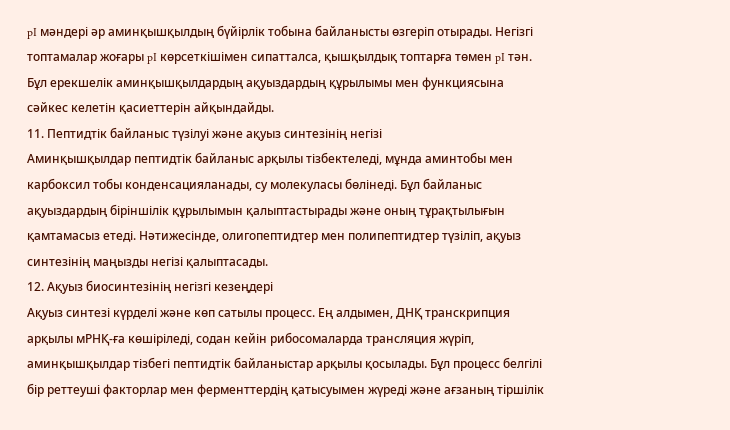pI мәндері әр аминқышқылдың бүйірлік тобына байланысты өзгеріп отырады. Негізгі топтамалар жоғары pI көрсеткішімен сипатталса, қышқылдық топтарға төмен pI тән. Бұл ерекшелік аминқышқылдардың ақуыздардың құрылымы мен функциясына сәйкес келетін қасиеттерін айқындайды.
11. Пептидтік байланыс түзілуі және ақуыз синтезінің негізі
Аминқышқылдар пептидтік байланыс арқылы тізбектеледі, мұнда аминтобы мен карбоксил тобы конденсацияланады, су молекуласы бөлінеді. Бұл байланыс ақуыздардың біріншілік құрылымын қалыптастырады және оның тұрақтылығын қамтамасыз етеді. Нәтижесінде, олигопептидтер мен полипептидтер түзіліп, ақуыз синтезінің маңызды негізі қалыптасады.
12. Ақуыз биосинтезінің негізгі кезеңдері
Ақуыз синтезі күрделі және көп сатылы процесс. Ең алдымен, ДНҚ транскрипция арқылы мРНҚ-ға көшіріледі, содан кейін рибосомаларда трансляция жүріп, аминқышқылдар тізбегі пептидтік байланыстар арқылы қосылады. Бұл процесс белгілі бір реттеуші факторлар мен ферменттердің қатысуымен жүреді және ағзаның тіршілік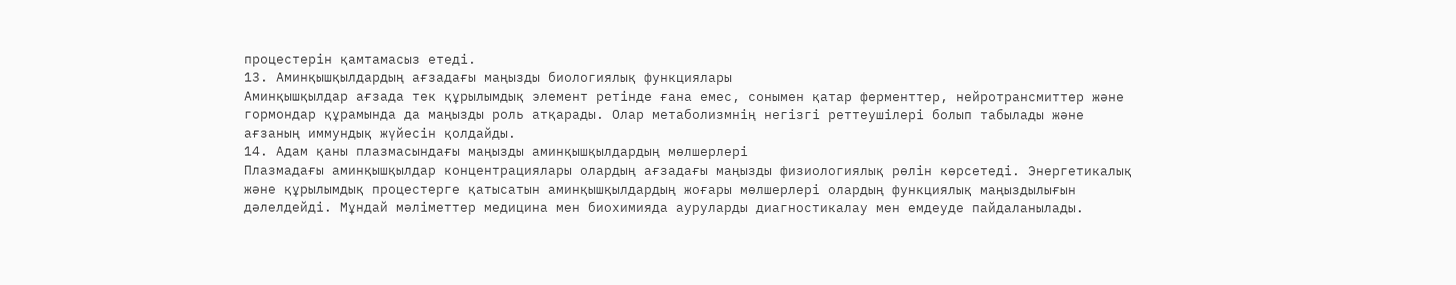процестерін қамтамасыз етеді.
13. Аминқышқылдардың ағзадағы маңызды биологиялық функциялары
Аминқышқылдар ағзада тек құрылымдық элемент ретінде ғана емес, сонымен қатар ферменттер, нейротрансмиттер және гормондар құрамында да маңызды роль атқарады. Олар метаболизмнің негізгі реттеушілері болып табылады және ағзаның иммундық жүйесін қолдайды.
14. Адам қаны плазмасындағы маңызды аминқышқылдардың мөлшерлері
Плазмадағы аминқышқылдар концентрациялары олардың ағзадағы маңызды физиологиялық рөлін көрсетеді. Энергетикалық және құрылымдық процестерге қатысатын аминқышқылдардың жоғары мөлшерлері олардың функциялық маңыздылығын дәлелдейді. Мұндай мәліметтер медицина мен биохимияда ауруларды диагностикалау мен емдеуде пайдаланылады.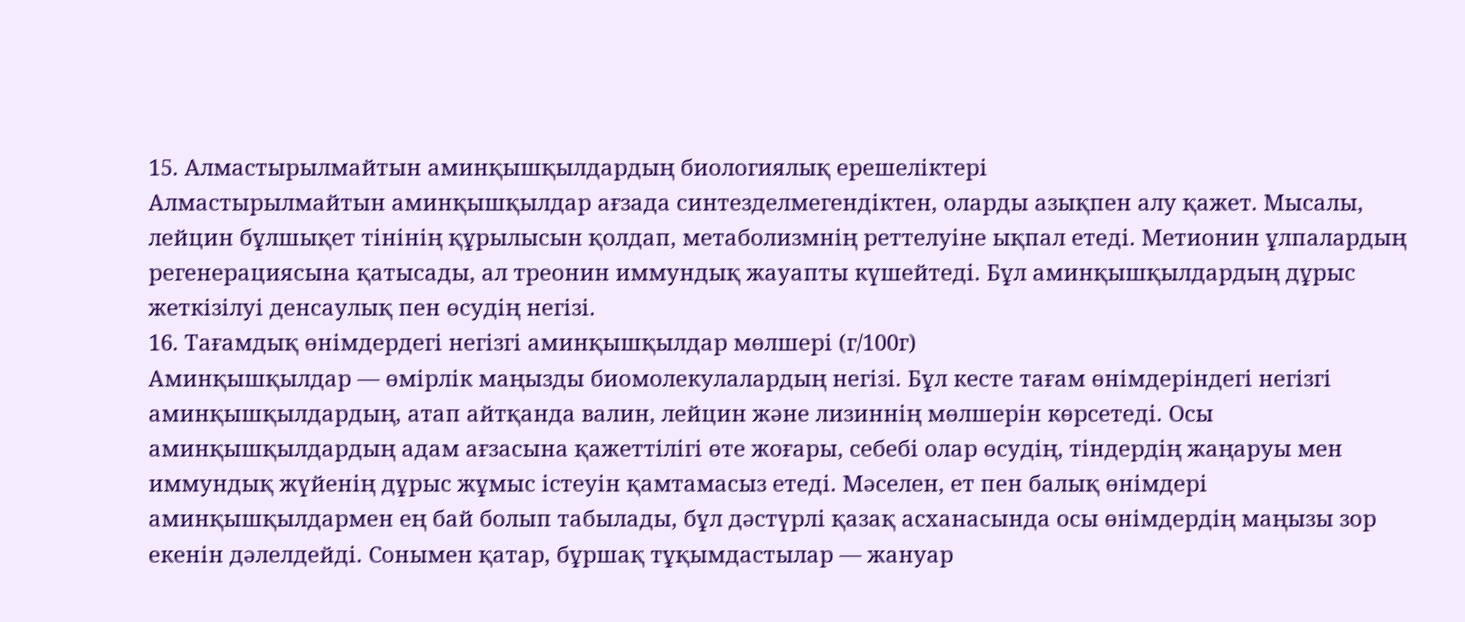15. Алмастырылмайтын аминқышқылдардың биологиялық ерешеліктері
Алмастырылмайтын аминқышқылдар ағзада синтезделмегендіктен, оларды азықпен алу қажет. Мысалы, лейцин бұлшықет тінінің құрылысын қолдап, метаболизмнің реттелуіне ықпал етеді. Метионин ұлпалардың регенерациясына қатысады, ал треонин иммундық жауапты күшейтеді. Бұл аминқышқылдардың дұрыс жеткізілуі денсаулық пен өсудің негізі.
16. Тағамдық өнімдердегі негізгі аминқышқылдар мөлшері (г/100г)
Аминқышқылдар — өмірлік маңызды биомолекулалардың негізі. Бұл кесте тағам өнімдеріндегі негізгі аминқышқылдардың, атап айтқанда валин, лейцин және лизиннің мөлшерін көрсетеді. Осы аминқышқылдардың адам ағзасына қажеттілігі өте жоғары, себебі олар өсудің, тіндердің жаңаруы мен иммундық жүйенің дұрыс жұмыс істеуін қамтамасыз етеді. Мәселен, ет пен балық өнімдері аминқышқылдармен ең бай болып табылады, бұл дәстүрлі қазақ асханасында осы өнімдердің маңызы зор екенін дәлелдейді. Сонымен қатар, бұршақ тұқымдастылар — жануар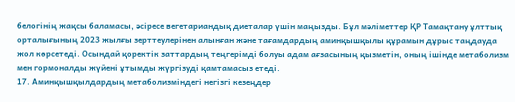белогінің жақсы баламасы, әсіресе вегетариандық диеталар үшін маңызды. Бұл мәліметтер ҚР Тамақтану ұлттық орталығының 2023 жылғы зерттеулерінен алынған және тағамдардың аминқышқылы құрамын дұрыс таңдауда жол көрсетеді. Осындай қоректік заттардың теңгерімді болуы адам ағзасының қызметін, оның ішінде метаболизм мен гормоналды жүйені ұтымды жүргізуді қамтамасыз етеді.
17. Аминқышқылдардың метаболизміндегі негізгі кезеңдер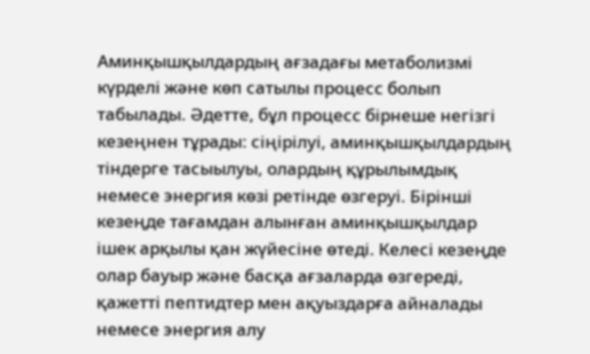Аминқышқылдардың ағзадағы метаболизмі күрделі және көп сатылы процесс болып табылады. Әдетте, бұл процесс бірнеше негізгі кезеңнен тұрады: сіңірілуі, аминқышқылдардың тіндерге тасыылуы, олардың құрылымдық немесе энергия көзі ретінде өзгеруі. Бірінші кезеңде тағамдан алынған аминқышқылдар ішек арқылы қан жүйесіне өтеді. Келесі кезеңде олар бауыр және басқа ағзаларда өзгереді, қажетті пептидтер мен ақуыздарға айналады немесе энергия алу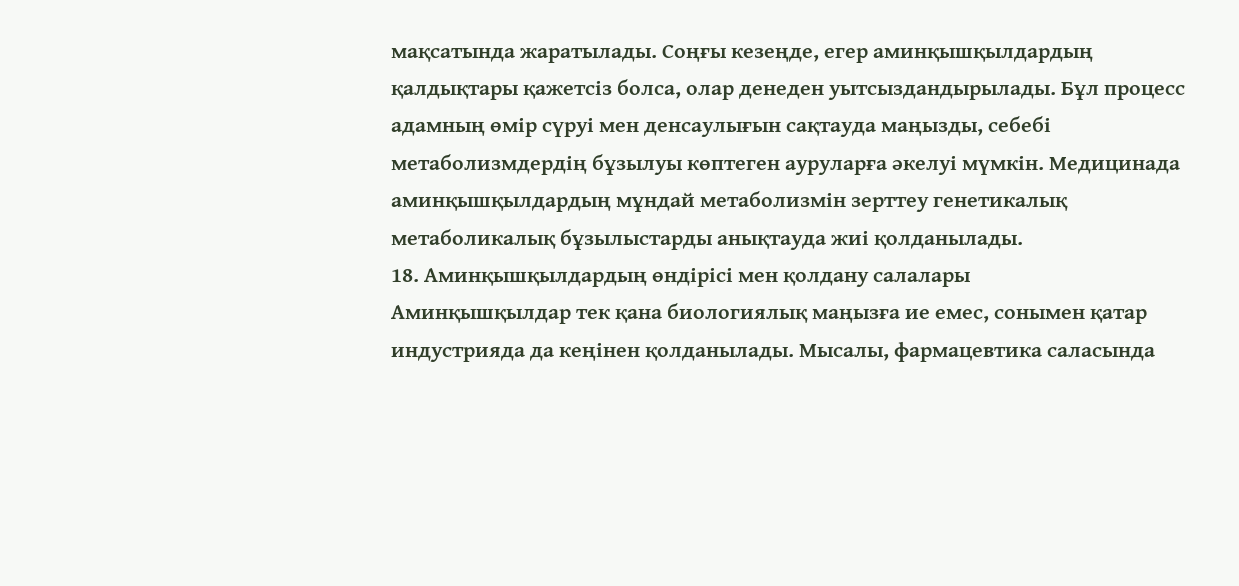мақсатында жаратылады. Соңғы кезеңде, егер аминқышқылдардың қалдықтары қажетсіз болса, олар денеден уытсыздандырылады. Бұл процесс адамның өмір сүруі мен денсаулығын сақтауда маңызды, себебі метаболизмдердің бұзылуы көптеген ауруларға әкелуі мүмкін. Медицинада аминқышқылдардың мұндай метаболизмін зерттеу генетикалық метаболикалық бұзылыстарды анықтауда жиі қолданылады.
18. Аминқышқылдардың өндірісі мен қолдану салалары
Аминқышқылдар тек қана биологиялық маңызға ие емес, сонымен қатар индустрияда да кеңінен қолданылады. Мысалы, фармацевтика саласында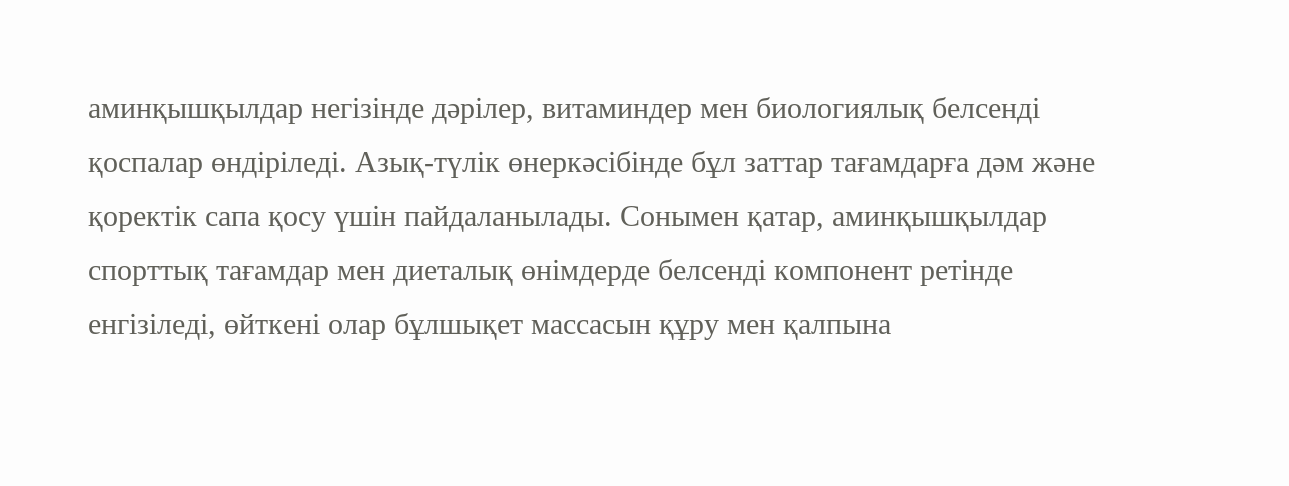аминқышқылдар негізінде дәрілер, витаминдер мен биологиялық белсенді қоспалар өндіріледі. Азық-түлік өнеркәсібінде бұл заттар тағамдарға дәм және қоректік сапа қосу үшін пайдаланылады. Сонымен қатар, аминқышқылдар спорттық тағамдар мен диеталық өнімдерде белсенді компонент ретінде енгізіледі, өйткені олар бұлшықет массасын құру мен қалпына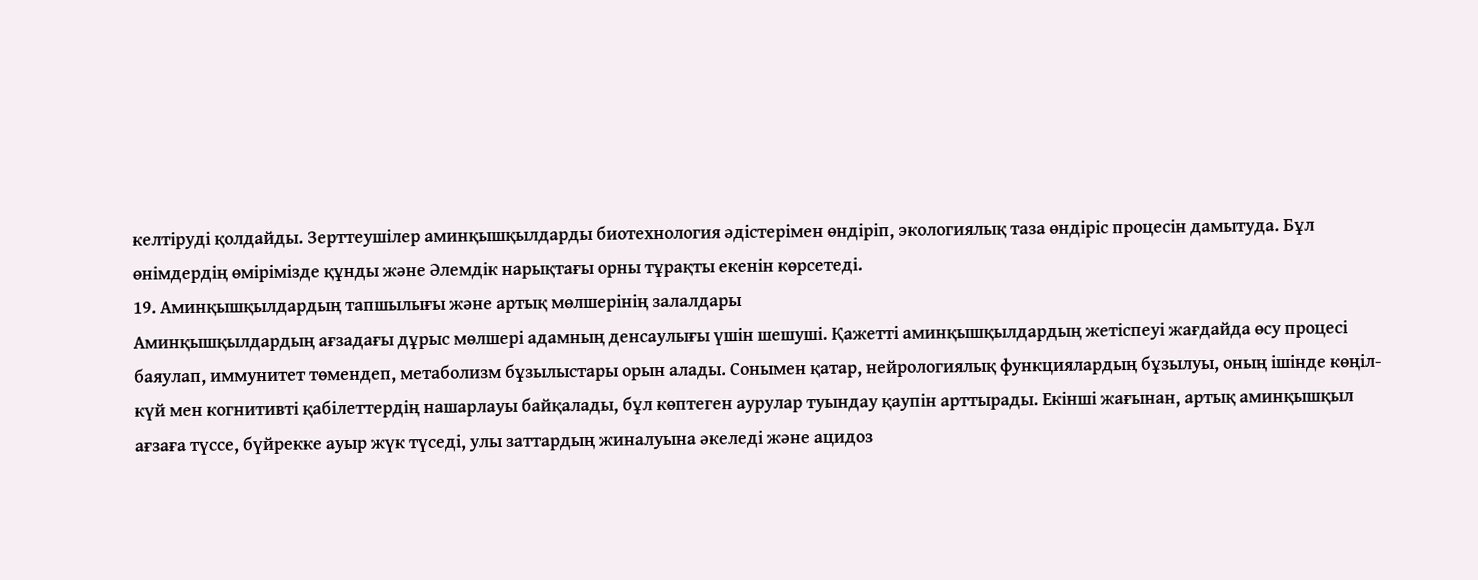келтіруді қолдайды. Зерттеушілер аминқышқылдарды биотехнология әдістерімен өндіріп, экологиялық таза өндіріс процесін дамытуда. Бұл өнімдердің өмірімізде құнды және Әлемдік нарықтағы орны тұрақты екенін көрсетеді.
19. Аминқышқылдардың тапшылығы және артық мөлшерінің залалдары
Аминқышқылдардың ағзадағы дұрыс мөлшері адамның денсаулығы үшін шешуші. Қажетті аминқышқылдардың жетіспеуі жағдайда өсу процесі баяулап, иммунитет төмендеп, метаболизм бұзылыстары орын алады. Сонымен қатар, нейрологиялық функциялардың бұзылуы, оның ішінде көңіл-күй мен когнитивті қабілеттердің нашарлауы байқалады, бұл көптеген аурулар туындау қаупін арттырады. Екінші жағынан, артық аминқышқыл ағзаға түссе, бүйрекке ауыр жүк түседі, улы заттардың жиналуына әкеледі және ацидоз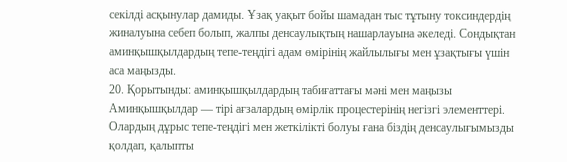секілді асқынулар дамиды. Ұзақ уақыт бойы шамадан тыс тұтыну токсиндердің жиналуына себеп болып, жалпы денсаулықтың нашарлауына әкеледі. Сондықтан аминқышқылдардың тепе-теңдігі адам өмірінің жайлылығы мен ұзақтығы үшін аса маңызды.
20. Қорытынды: аминқышқылдардың табиғаттағы мәні мен маңызы
Аминқышқылдар — тірі ағзалардың өмірлік процестерінің негізгі элементтері. Олардың дұрыс тепе-теңдігі мен жеткілікті болуы ғана біздің денсаулығымызды қолдап, қалыпты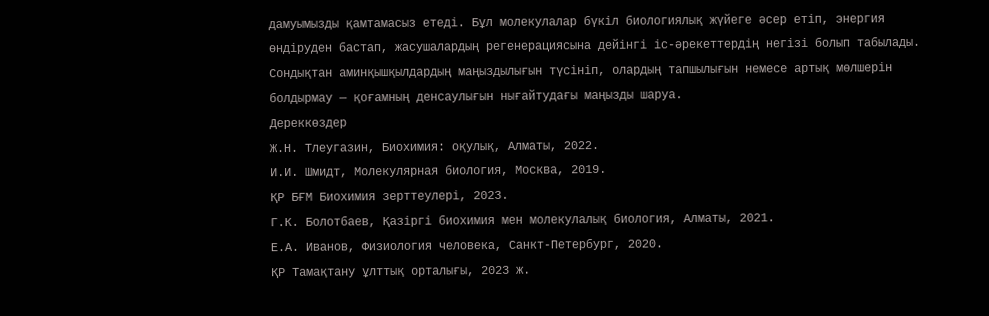дамуымызды қамтамасыз етеді. Бұл молекулалар бүкіл биологиялық жүйеге әсер етіп, энергия өндіруден бастап, жасушалардың регенерациясына дейінгі іс-әрекеттердің негізі болып табылады. Сондықтан аминқышқылдардың маңыздылығын түсініп, олардың тапшылығын немесе артық мөлшерін болдырмау — қоғамның денсаулығын нығайтудағы маңызды шаруа.
Дереккөздер
Ж.Н. Тлеугазин, Биохимия: оқулық, Алматы, 2022.
И.И. Шмидт, Молекулярная биология, Москва, 2019.
ҚР БҒМ Биохимия зерттеулері, 2023.
Г.К. Болотбаев, Қазіргі биохимия мен молекулалық биология, Алматы, 2021.
Е.А. Иванов, Физиология человека, Санкт-Петербург, 2020.
ҚР Тамақтану ұлттық орталығы, 2023 ж.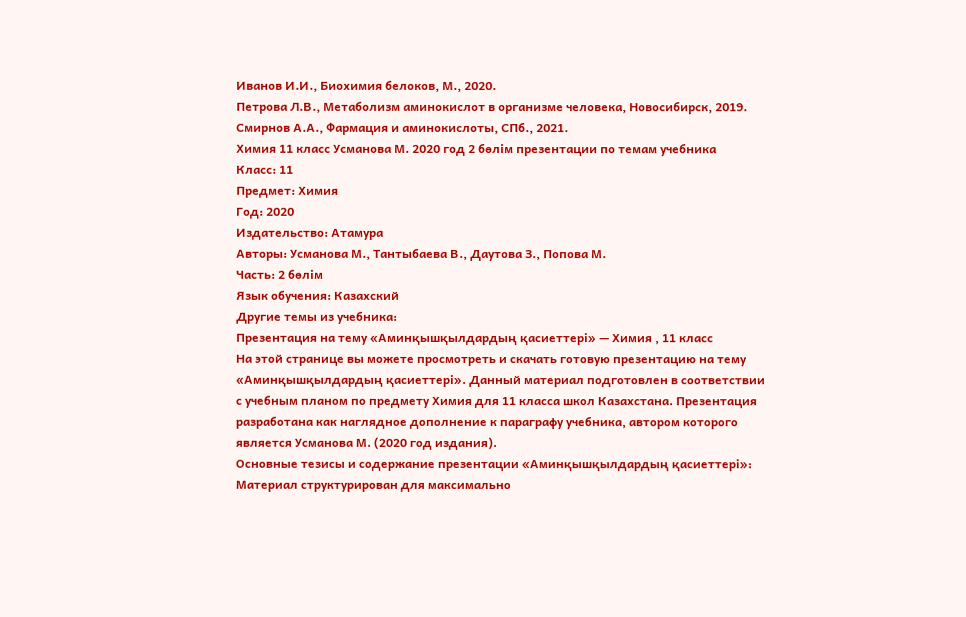Иванов И.И., Биохимия белоков, М., 2020.
Петрова Л.В., Метаболизм аминокислот в организме человека, Новосибирск, 2019.
Смирнов А.А., Фармация и аминокислоты, СПб., 2021.
Химия 11 класс Усманова М. 2020 год 2 бөлім презентации по темам учебника
Класс: 11
Предмет: Химия
Год: 2020
Издательство: Атамура
Авторы: Усманова М., Тантыбаева В., Даутова З., Попова М.
Часть: 2 бөлім
Язык обучения: Казахский
Другие темы из учебника:
Презентация на тему «Аминқышқылдардың қасиеттері» — Химия , 11 класс
На этой странице вы можете просмотреть и скачать готовую презентацию на тему «Аминқышқылдардың қасиеттері». Данный материал подготовлен в соответствии с учебным планом по предмету Химия для 11 класса школ Казахстана. Презентация разработана как наглядное дополнение к параграфу учебника, автором которого является Усманова М. (2020 год издания).
Основные тезисы и содержание презентации «Аминқышқылдардың қасиеттері»:
Материал структурирован для максимально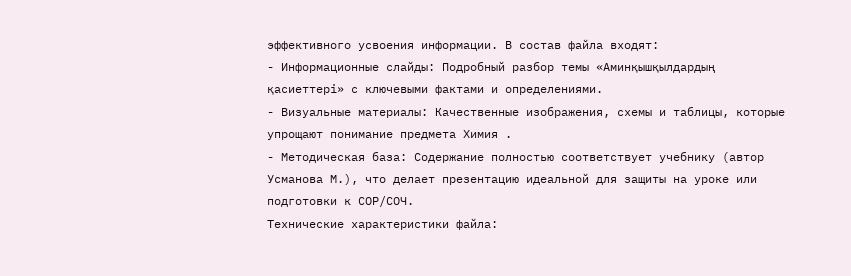эффективного усвоения информации. В состав файла входят:
- Информационные слайды: Подробный разбор темы «Аминқышқылдардың қасиеттері» с ключевыми фактами и определениями.
- Визуальные материалы: Качественные изображения, схемы и таблицы, которые упрощают понимание предмета Химия .
- Методическая база: Содержание полностью соответствует учебнику (автор Усманова М.), что делает презентацию идеальной для защиты на уроке или подготовки к СОР/СОЧ.
Технические характеристики файла: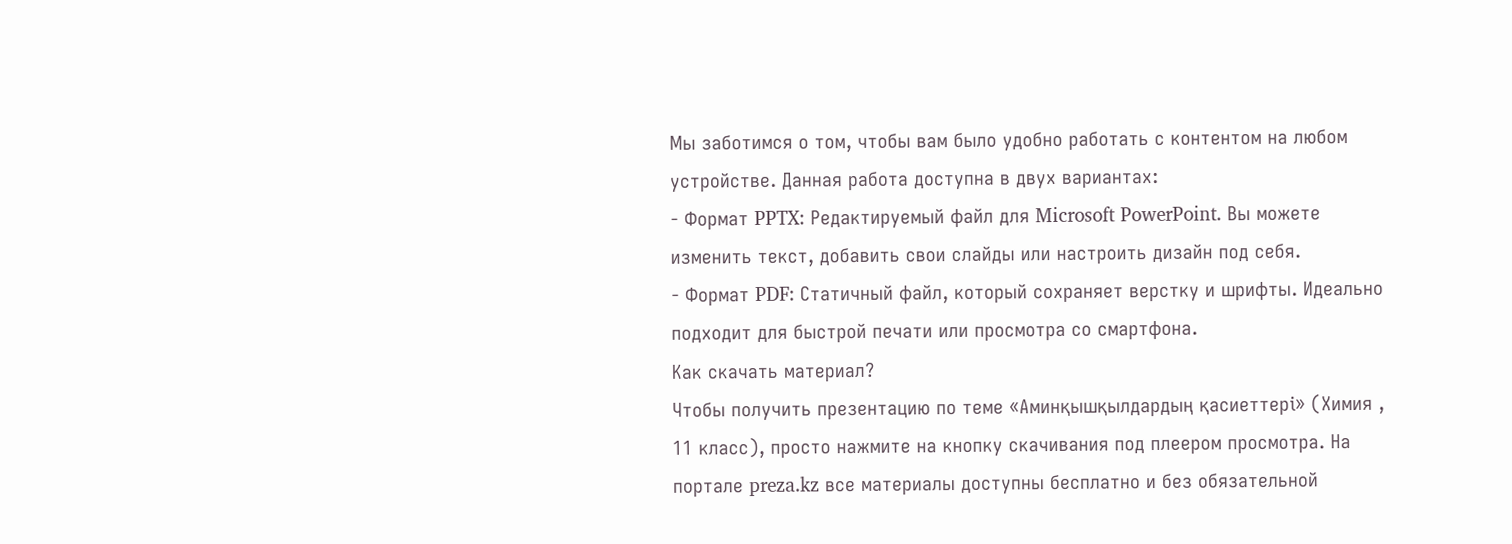Мы заботимся о том, чтобы вам было удобно работать с контентом на любом устройстве. Данная работа доступна в двух вариантах:
- Формат PPTX: Редактируемый файл для Microsoft PowerPoint. Вы можете изменить текст, добавить свои слайды или настроить дизайн под себя.
- Формат PDF: Статичный файл, который сохраняет верстку и шрифты. Идеально подходит для быстрой печати или просмотра со смартфона.
Как скачать материал?
Чтобы получить презентацию по теме «Аминқышқылдардың қасиеттері» (Химия , 11 класс), просто нажмите на кнопку скачивания под плеером просмотра. На портале preza.kz все материалы доступны бесплатно и без обязательной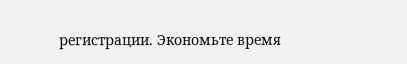регистрации. Экономьте время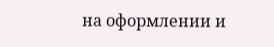на оформлении и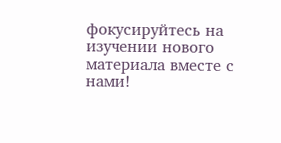фокусируйтесь на изучении нового материала вместе с нами!